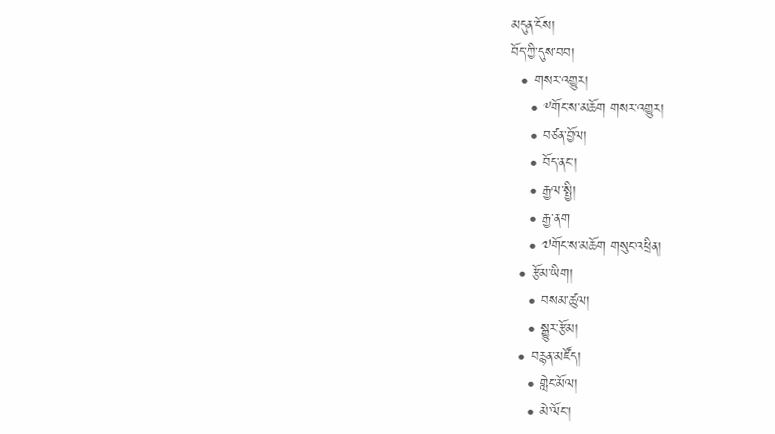མདུན་ངོས།
བོད་ཀྱི་དུས་བབ།
  • གསར་འགྱུར།
    • ༸གོང་ས་མཆོག གསར་འགྱུར།
    • བཙན་བྱོལ།
    • བོད་ནང་།
    • རྒྱལ་སྤྱི།
    • རྒྱ་ནག
    • ༧གོང་ས་མཆོག གསུང་འཕྲིན།
  • རྩོམ་ཡིག།
    • བསམ་ཚུལ།
    • སྒྱུར་རྩོམ།
  • བརྙན་མཛོད།
    • གླེང་མོལ།
    • མེ་ལོང་།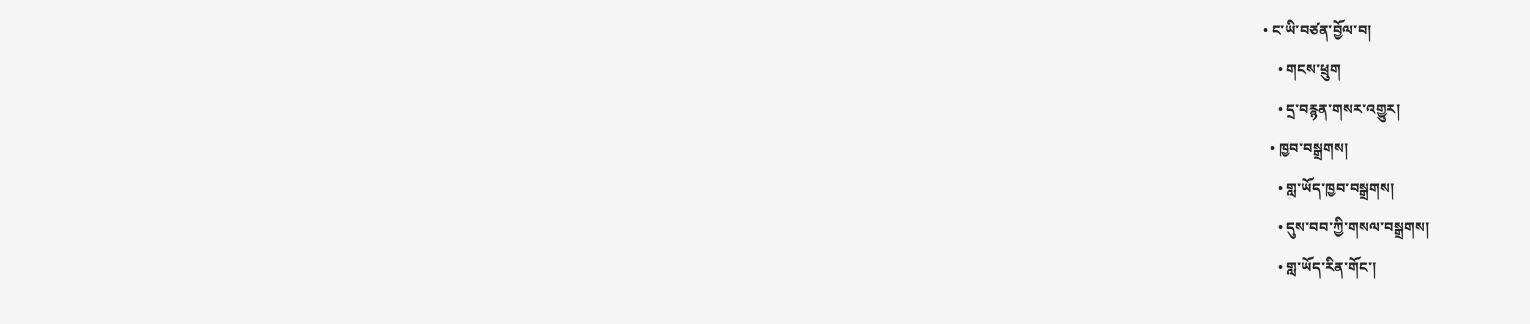• ང་ཡི་བཙན་བྱོལ་བ།
    • གངས་ཕྲུག
    • དྲ་བརྙན་གསར་འགྱུར།
  • ཁྱབ་བསྒྲགས།
    • གླ་ཡོད་ཁྱབ་བསྒྲགས།
    • དུས་བབ་ཀྱི་གསལ་བསྒྲགས།
    • གླ་ཡོད་རིན་གོང་།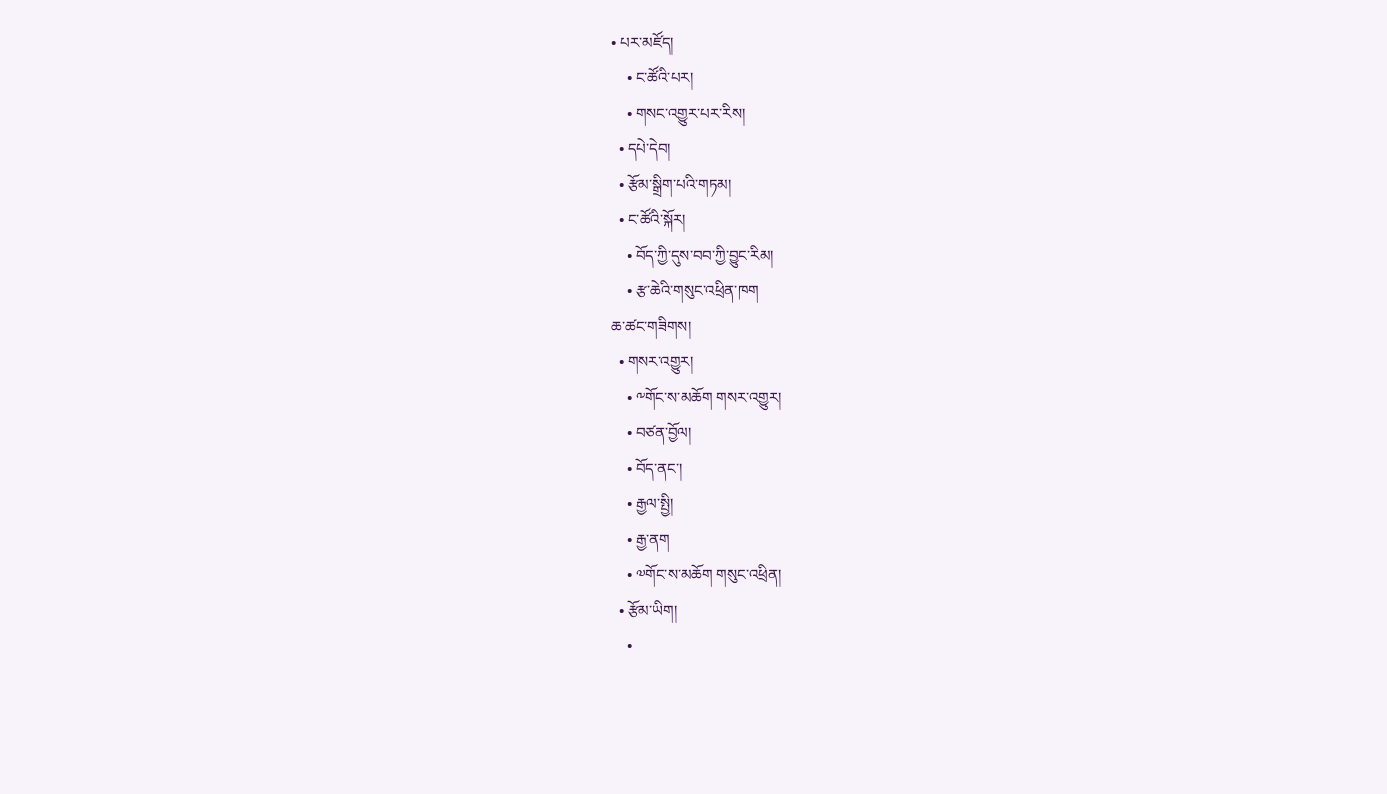• པར་མཛོད།
    • ང་ཚོའི་པར།
    • གསང་འགྱུར་པར་རིས།
  • དཔེ་དེབ།
  • རྩོམ་སྒྲིག་པའི་གཏམ།
  • ང་ཚོའི་སྐོར།
    • བོད་ཀྱི་དུས་བབ་ཀྱི་བྱུང་རིམ།
    • རྩ་ཆེའི་གསུང་འཕྲིན་ཁག
ཆ་ཚང་གཟིགས།
  • གསར་འགྱུར།
    • ༸གོང་ས་མཆོག གསར་འགྱུར།
    • བཙན་བྱོལ།
    • བོད་ནང་།
    • རྒྱལ་སྤྱི།
    • རྒྱ་ནག
    • ༧གོང་ས་མཆོག གསུང་འཕྲིན།
  • རྩོམ་ཡིག།
    •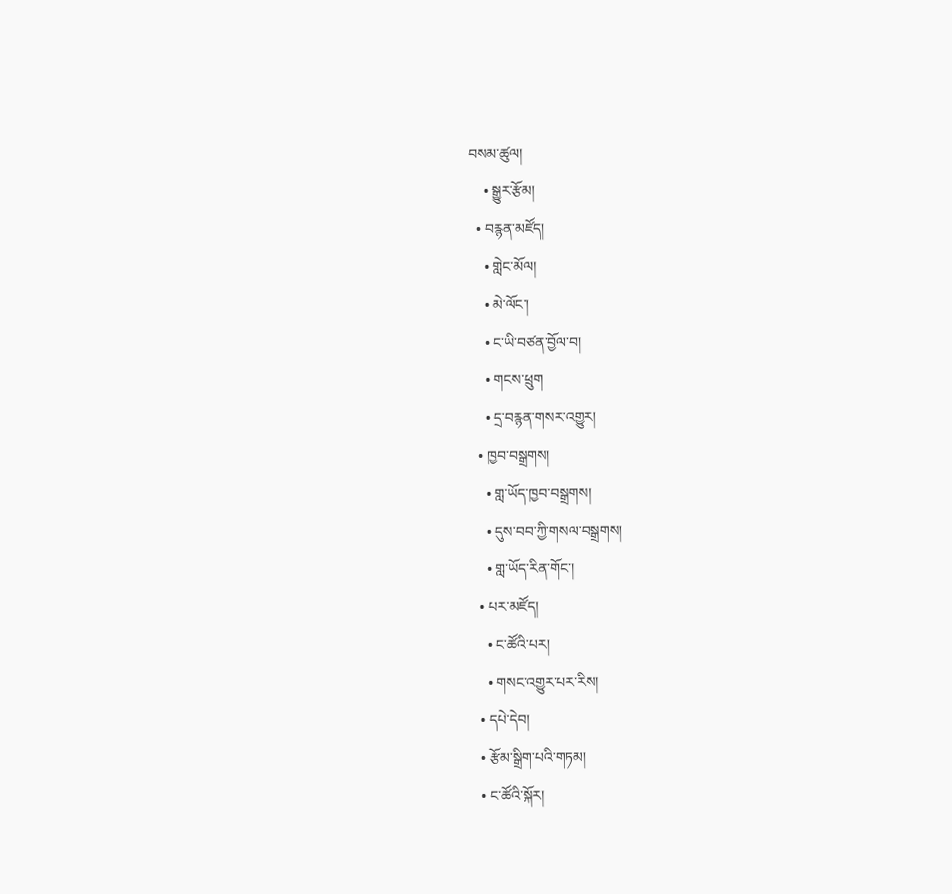བསམ་ཚུལ།
    • སྒྱུར་རྩོམ།
  • བརྙན་མཛོད།
    • གླེང་མོལ།
    • མེ་ལོང་།
    • ང་ཡི་བཙན་བྱོལ་བ།
    • གངས་ཕྲུག
    • དྲ་བརྙན་གསར་འགྱུར།
  • ཁྱབ་བསྒྲགས།
    • གླ་ཡོད་ཁྱབ་བསྒྲགས།
    • དུས་བབ་ཀྱི་གསལ་བསྒྲགས།
    • གླ་ཡོད་རིན་གོང་།
  • པར་མཛོད།
    • ང་ཚོའི་པར།
    • གསང་འགྱུར་པར་རིས།
  • དཔེ་དེབ།
  • རྩོམ་སྒྲིག་པའི་གཏམ།
  • ང་ཚོའི་སྐོར།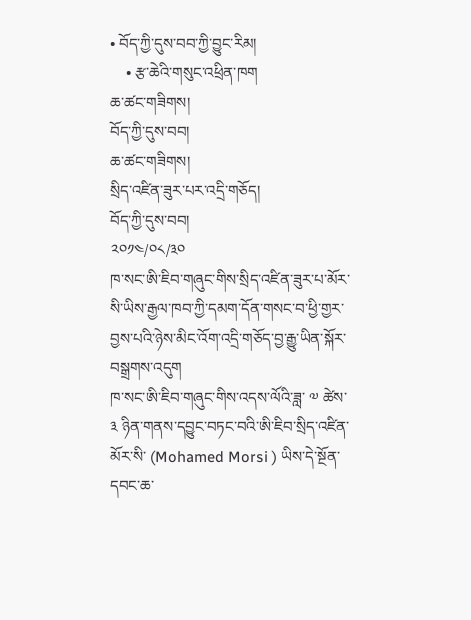• བོད་ཀྱི་དུས་བབ་ཀྱི་བྱུང་རིམ།
    • རྩ་ཆེའི་གསུང་འཕྲིན་ཁག
ཆ་ཚང་གཟིགས།
བོད་ཀྱི་དུས་བབ།
ཆ་ཚང་གཟིགས།
སྲིད་འཛིན་ཟུར་པར་འདྲི་གཅོད།
བོད་ཀྱི་དུས་བབ།
༢༠༡༤/༠༨/༣༠
ཁ་སང་ཨི་ཇིབ་གཞུང་གིས་སྲིད་འཛིན་ཟུར་པ་མོར་སི་ཡིས་རྒྱལ་ཁབ་ཀྱི་དམག་དོན་གསང་བ་ཕྱི་གྱར་བྱས་པའི་ཉེས་མིང་འོག་འདྲི་གཅོད་བྱ་རྒྱུ་ཡིན་སྐོར་བསྒྲགས་འདུག
ཁ་སང་ཨི་ཇིབ་གཞུང་གིས་འདས་ལོའི་ཟླ་ ༧ ཚེས་ ༣ ཉིན་གནས་དབྱུང་བཏང་བའི་ཨི་ཇིབ་སྲིད་འཛིན་མོར་སི་ (Mohamed Morsi ) ཡིས་དེ་སྔོན་དབང་ཆ་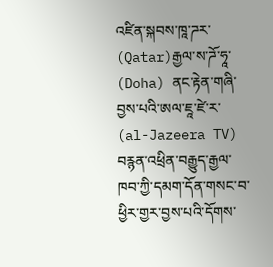འཛིན་སྐབས་ཁཱ་ཌར་ (Qatar)རྒྱལ་ས་ཌོ་ཧཱ་ (Doha) ནང་རྟེན་གཞི་བྱས་པའི་ཨལ་ཇཱ་ཛེ་ར་ (al-Jazeera TV) བརྙན་འཕྲིན་བརྒྱུད་རྒྱལ་ཁབ་ཀྱི་དམག་དོན་གསང་བ་ཕྱིར་གྱར་བྱས་པའི་དོགས་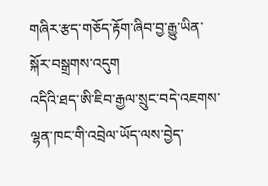གཞིར་རྩད་གཅོད་རྟོག་ཞིབ་བྱ་རྒྱུ་ཡིན་སྐོར་བསྒྲགས་འདུག
འདིའི་ཐད་ཨི་ཇིབ་རྒྱལ་སྲུང་བདེ་འཇགས་ལྷན་ཁང་གི་འབྲེལ་ཡོད་ལས་བྱེད་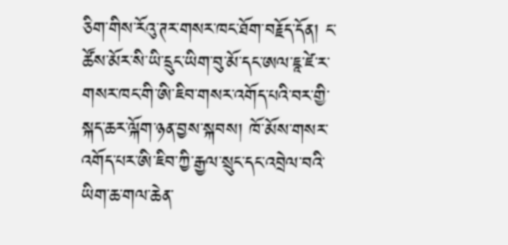ཅིག་གིས་རོའུ་ཊར་གསར་ཁང་ཐོག་བརྗོད་དོན། ང་ཚོས་མོར་སི་ཡི་དྲུང་ཡིག་བུ་མོ་དང་ཨལ་ཇཱ་ཛེ་ར་གསར་ཁང་གི་ཨི་ཇིབ་གསར་འགོད་པའི་བར་གྱི་སྐད་ཆར་ལྐོག་ཉན་བྱས་སྐབས། ཁོ་མོས་གསར་འགོད་པར་ཨི་ཇིབ་ཀྱི་རྒྱལ་སྲུང་དང་འབྲེལ་བའི་ཡིག་ཆ་གལ་ཆེན་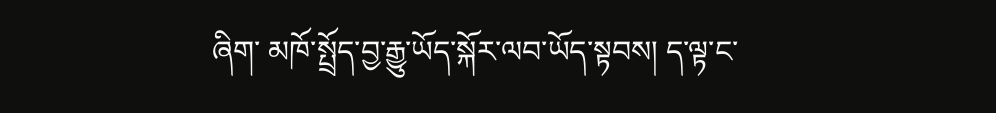ཞིག་ མཁོ་སྤྲོད་བྱ་རྒྱུ་ཡོད་སྐོར་ལབ་ཡོད་སྟབས། ད་ལྟ་ང་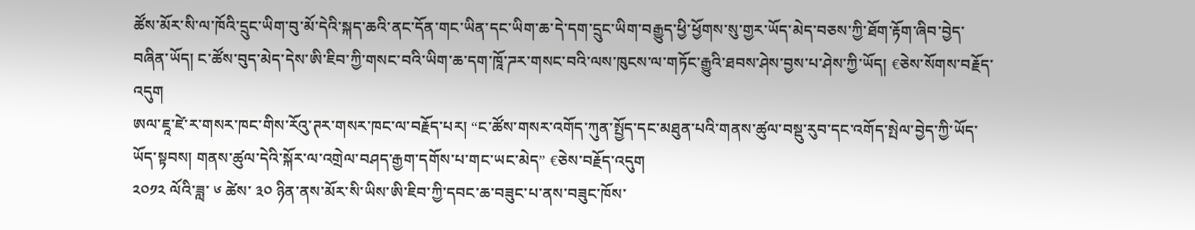ཚོས་མོར་སི་ལ་ཁོའི་དྲུང་ཡིག་བུ་མོ་དེའི་སྐད་ཆའི་ནང་དོན་གང་ཡིན་དང་ཡིག་ཆ་དེ་དག་དྲུང་ཡིག་བརྒྱུད་ཕྱི་ཕྱོགས་སུ་གྱར་ཡོད་མེད་བཅས་ཀྱི་ཐོག་རྟོག་ཞིབ་བྱེད་བཞིན་ཡོད། ང་ཚོས་བུད་མེད་དེས་ཨི་ཇིབ་ཀྱི་གསང་བའི་ཡིག་ཆ་དག་ཁཱོ་ཌར་གསང་བའི་ལས་ཁུངས་ལ་གཏོང་རྒྱུའི་ཐབས་ཤེས་བྱས་པ་ཤེས་ཀྱི་ཡོད། €ཅེས་སོགས་བརྗོད་འདུག
ཨལ་ཇཱ་ཛེ་ར་གསར་ཁང་གིས་རོའུ་ཊར་གསར་ཁང་ལ་བརྗོད་པར། “ང་ཚོས་གསར་འགོད་ཀུན་སྤྱོད་དང་མཐུན་པའི་གནས་ཚུལ་བསྡུ་རུབ་དང་འགོད་སྤེལ་བྱེད་ཀྱི་ཡོད་ཡོད་སྟབས། གནས་ཚུལ་དེའི་སྐོར་ལ་འགྲེལ་བཤད་རྒྱག་དགོས་པ་གང་ཡང་མེད” €ཅེས་བརྗོད་འདུག
༢༠༡༢ ལོའི་ཟླ་ ༦ ཚེས་ ༣༠ ཉིན་ནས་མོར་སི་ཡིས་ཨི་ཇིབ་ཀྱི་དབང་ཆ་བཟུང་པ་ནས་བཟུང་ཁོས་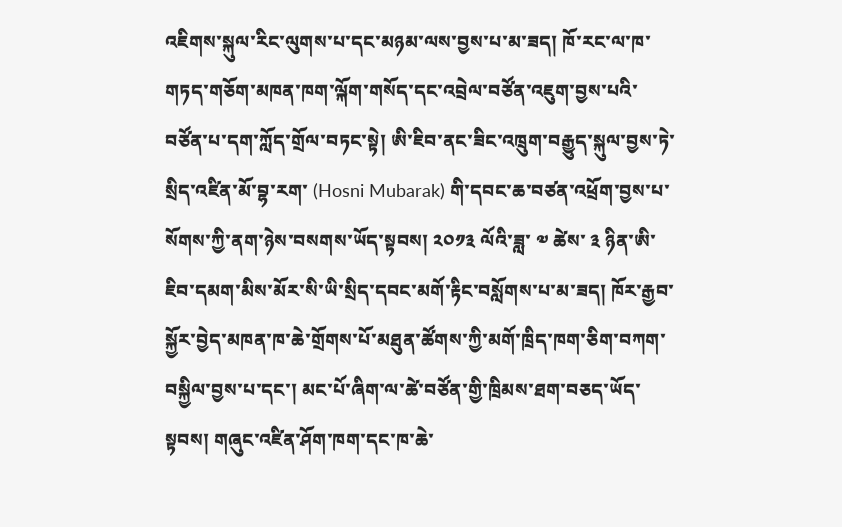འཇིགས་སྐུལ་རིང་ལུགས་པ་དང་མཉམ་ལས་བྱས་པ་མ་ཟད། ཁོ་རང་ལ་ཁ་གཏད་གཅོག་མཁན་ཁག་ལྐོག་གསོད་དང་འབྲེལ་བཙོན་འཇུག་བྱས་པའི་བཙོན་པ་དག་ཀློད་གྲོལ་བཏང་སྟེ། ཨི་ཇིབ་ནང་ཟིང་འཁྲུག་བརྒྱུད་སྐུལ་བྱས་ཏེ་སྲིད་འཛིན་མོ་བྷ་རག་ (Hosni Mubarak) གི་དབང་ཆ་བཙན་འཕྲོག་བྱས་པ་སོགས་ཀྱི་ནག་ཉེས་བསགས་ཡོད་སྟབས། ༢༠༡༣ ལོའི་ཟླ་ ༧ ཚེས་ ༣ ཉིན་ཨི་ཇིབ་དམག་མིས་མོར་སི་ཡི་སྲིད་དབང་མགོ་རྟིང་བསློགས་པ་མ་ཟད། ཁོར་རྒྱབ་སྐྱོར་བྱེད་མཁན་ཁ་ཆེ་གྲོགས་པོ་མཐུན་ཚོགས་ཀྱི་མགོ་ཁྲིད་ཁག་ཅིག་བཀག་བསྐྱིལ་བྱས་པ་དང་། མང་པོ་ཞིག་ལ་ཚེ་བཙོན་གྱི་ཁྲིམས་ཐག་བཅད་ཡོད་སྟབས། གཞུང་འཛིན་ཤོག་ཁག་དང་ཁ་ཆེ་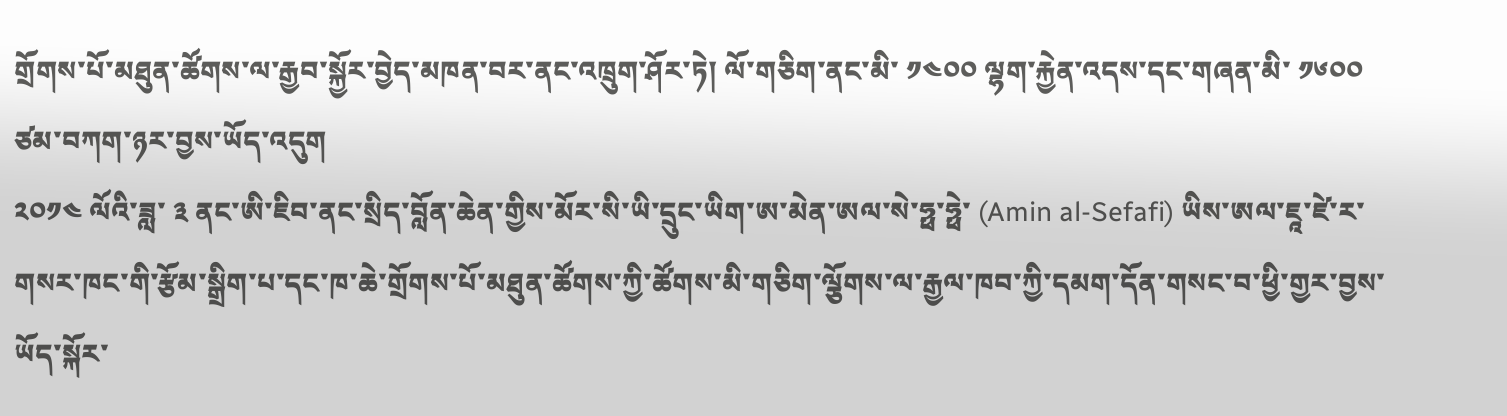གྲོགས་པོ་མཐུན་ཚོགས་ལ་རྒྱབ་སྐྱོར་བྱེད་མཁན་བར་ནང་འཁྲུག་ཤོར་ཏེ། ལོ་གཅིག་ནང་མི་ ༡༤༠༠ ལྷག་རྐྱེན་འདས་དང་གཞན་མི་ ༡༦༠༠ ཙམ་བཀག་ཉར་བྱས་ཡོད་འདུག
༢༠༡༤ ལོའི་ཟླ་ ༣ ནང་ཨི་ཇིབ་ནང་སྲིད་བློན་ཆེན་གྱིས་མོར་སི་ཡི་དྲུང་ཡིག་ཨ་མེན་ཨལ་སེ་ཧྥ་ཧྥེ་ (Amin al-Sefafi) ཡིས་ཨལ་ཇཱ་ཛེ་ར་གསར་ཁང་གི་རྩོམ་སྒྲིག་པ་དང་ཁ་ཆེ་གྲོགས་པོ་མཐུན་ཚོགས་ཀྱི་ཚོགས་མི་གཅིག་ལྕོགས་ལ་རྒྱལ་ཁབ་ཀྱི་དམག་དོན་གསང་བ་ཕྱི་གྱར་བྱས་ཡོད་སྐོར་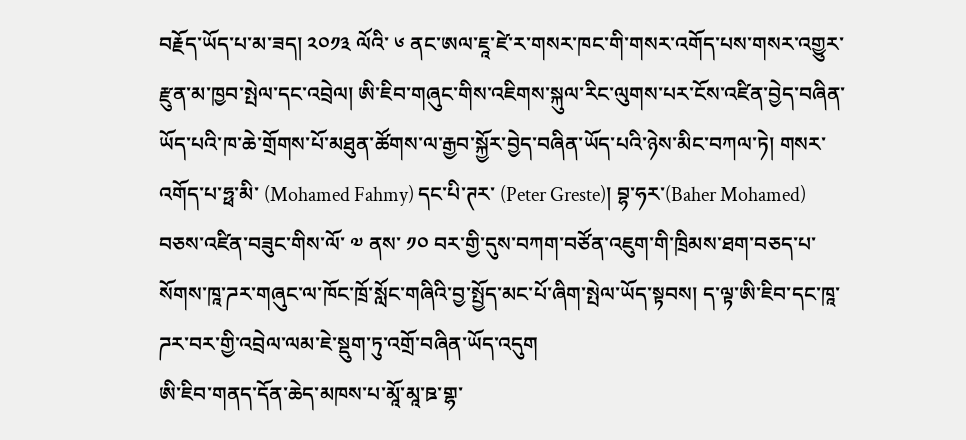བརྗོད་ཡོད་པ་མ་ཟད། ༢༠༡༣ ལོའི་ ༦ ནང་ཨལ་ཇཱ་ཛེ་ར་གསར་ཁང་གི་གསར་འགོད་པས་གསར་འགྱུར་རྫུན་མ་ཁྱབ་སྤེལ་དང་འབྲེལ། ཨི་ཇིབ་གཞུང་གིས་འཇིགས་སྐུལ་རིང་ལུགས་པར་ངོས་འཛིན་བྱེད་བཞིན་ཡོད་པའི་ཁ་ཆེ་གྲོགས་པོ་མཐུན་ཚོགས་ལ་རྒྱབ་སྐྱོར་བྱེད་བཞིན་ཡོད་པའི་ཉེས་མིང་བཀལ་ཏེ། གསར་འགོད་པ་ཧྥ་མི་ (Mohamed Fahmy) དང་པི་ཊར་ (Peter Greste)། བྷ་ཧར་(Baher Mohamed) བཅས་འཛིན་བཟུང་གིས་ལོ་ ༧ ནས་ ༡༠ བར་གྱི་དུས་བཀག་བཙོན་འཇུག་གི་ཁྲིམས་ཐག་བཅད་པ་སོགས་ཁཱ་ཌར་གཞུང་ལ་ཁོང་ཁྲོ་སློང་གཞིའི་བྱ་སྤྱོད་མང་པོ་ཞིག་སྤེལ་ཡོད་སྟབས། ད་ལྟ་ཨི་ཇིབ་དང་ཁཱ་ཌར་བར་གྱི་འབྲེལ་ལམ་ཇེ་སྡུག་ཏུ་འགྲོ་བཞིན་ཡོད་འདུག
ཨི་ཇིབ་གནད་དོན་ཆེད་མཁས་པ་མཱོ་མཱ་ཋ་གྷ་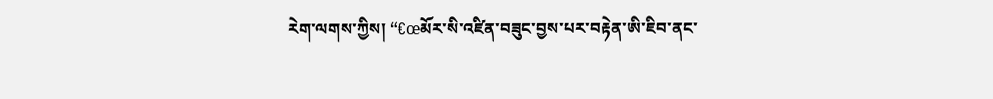རེག་ལགས་ཀྱིས། “€œམོར་སི་འཛིན་བཟུང་བྱས་པར་བརྟེན་ཨི་ཇིབ་ནང་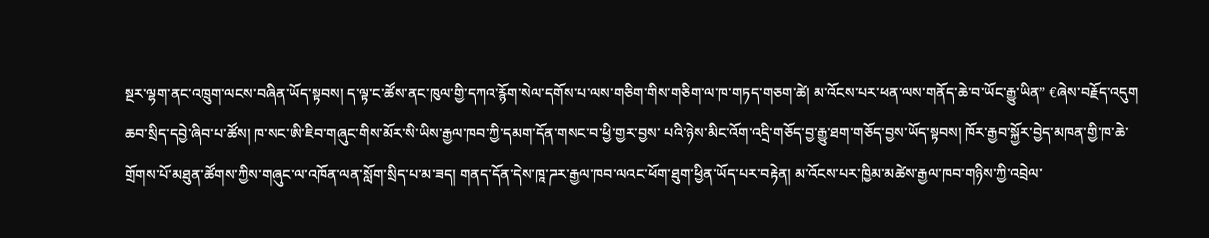སྔར་ལྷག་ནང་འཁྲུག་ལངས་བཞིན་ཡོད་སྟབས། ད་ལྟ་ང་ཚོས་ནང་ཁུལ་གྱི་དཀའ་རྙོག་སེལ་དགོས་པ་ལས་གཅིག་གིས་གཅིག་ལ་ཁ་གཏད་གཅག་ཚེ། མ་འོངས་པར་ཕན་ལས་གནོད་ཆེ་བ་ཡོང་རྒྱུ་ཡིན” €ཞེས་བརྗོད་འདུག
ཆབ་སྲིད་དབྱེ་ཞིབ་པ་ཚོས། ཁ་སང་ཨི་ཇིབ་གཞུང་གིས་མོར་སི་ཡིས་རྒྱལ་ཁབ་ཀྱི་དམག་དོན་གསང་བ་ཕྱི་གྱར་བྱས་ པའི་ཉེས་མིང་འོག་འདྲི་གཅོད་བྱ་རྒྱུ་ཐག་གཅོད་བྱས་ཡོད་སྟབས། ཁོར་རྒྱབ་སྐྱོར་བྱེད་མཁན་གྱི་ཁ་ཆེ་གྲོགས་པོ་མཐུན་ཚོགས་ཀྱིས་གཞུང་ལ་འཁོན་ལན་སློག་སྲིད་པ་མ་ཟད། གནད་དོན་དེས་ཁཱ་ཌར་རྒྱལ་ཁབ་ལའང་ཕོག་ཐུག་ཕྱིན་ཡོད་པར་བརྟེན། མ་འོངས་པར་ཁྱིམ་མཚེས་རྒྱལ་ཁབ་གཉིས་ཀྱི་འབྲེལ་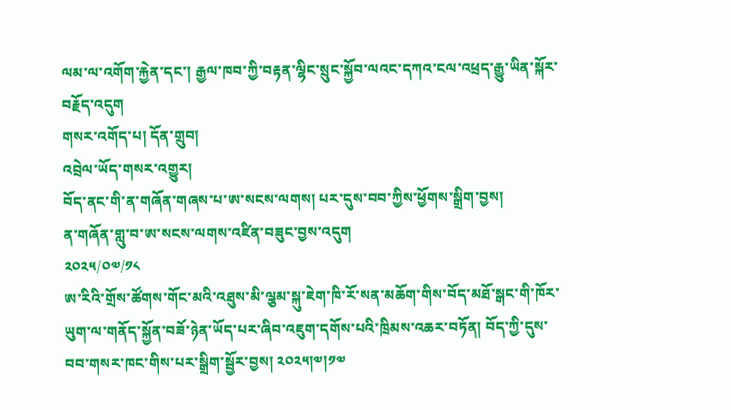ལམ་ལ་འགོག་རྐྱེན་དང་། རྒྱལ་ཁབ་ཀྱི་བརྟན་ལྷིང་སྲུང་སྐྱོབ་ལའང་དཀའ་ངལ་འཕྲད་རྒྱུ་ཡིན་སྐོར་བརྗོད་འདུག
གསར་འགོད་པ། དོན་གྲུབ།
འབྲེལ་ཡོད་གསར་འགྱུར།
བོད་ནང་གི་ན་གཞོན་གཞས་པ་ཨ་སངས་ལགས། པར་དུས་བབ་ཀྱིས་ཕྱོགས་སྒྲིག་བྱས།
ན་གཞོན་གླུ་བ་ཨ་སངས་ལགས་འཛིན་བཟུང་བྱས་འདུག
༢༠༢༥/༠༧/༡༨
ཨ་རིའི་གྲོས་ཚོགས་གོང་མའི་འཐུས་མི་ལྕམ་སྐུ་ཇེག་ཁི་རོ་སན་མཆོག་གིས་བོད་མཐོ་སྒང་གི་ཁོར་ཡུག་ལ་གནོད་སྐྱོན་བཟོ་ཉེན་ཡོད་པར་ཞིབ་འཇུག་དགོས་པའི་ཁྲིམས་འཆར་བཏོན། བོད་ཀྱི་དུས་བབ་གསར་ཁང་གིས་པར་སྒྲིག་སྦྱོར་བྱས། ༢༠༢༥།༧།༡༧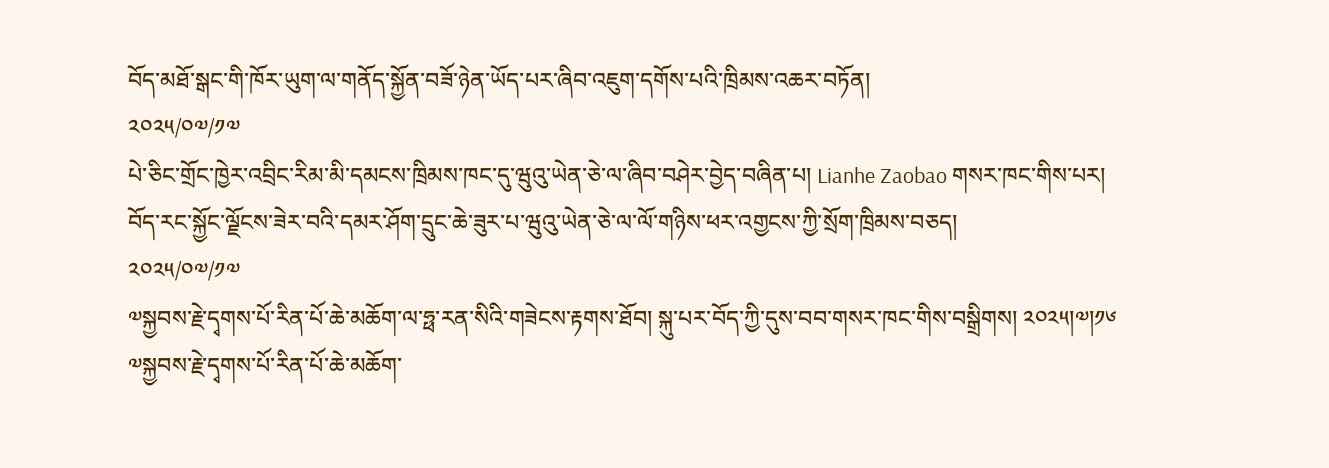བོད་མཐོ་སྒང་གི་ཁོར་ཡུག་ལ་གནོད་སྐྱོན་བཟོ་ཉེན་ཡོད་པར་ཞིབ་འཇུག་དགོས་པའི་ཁྲིམས་འཆར་བཏོན།
༢༠༢༥/༠༧/༡༧
པེ་ཅིང་གྲོང་ཁྱེར་འབྲིང་རིམ་མི་དམངས་ཁྲིམས་ཁང་དུ་ཝུའུ་ཡེན་ཅེ་ལ་ཞིབ་བཤེར་བྱེད་བཞིན་པ། Lianhe Zaobao གསར་ཁང་གིས་པར།
བོད་རང་སྐྱོང་ལྗོངས་ཟེར་བའི་དམར་ཤོག་དྲུང་ཆེ་ཟུར་པ་ཝུའུ་ཡེན་ཅེ་ལ་ལོ་གཉིས་ཕར་འགྱངས་ཀྱི་སྲོག་ཁྲིམས་བཅད།
༢༠༢༥/༠༧/༡༧
༧སྐྱབས་རྗེ་དྭགས་པོ་རིན་པོ་ཆེ་མཆོག་ལ་ཧྥ་རན་སིའི་གཟེངས་རྟགས་ཐོབ། སྐུ་པར་བོད་ཀྱི་དུས་བབ་གསར་ཁང་གིས་བསྒྲིགས། ༢༠༢༥།༧།༡༦
༧སྐྱབས་རྗེ་དྭགས་པོ་རིན་པོ་ཆེ་མཆོག་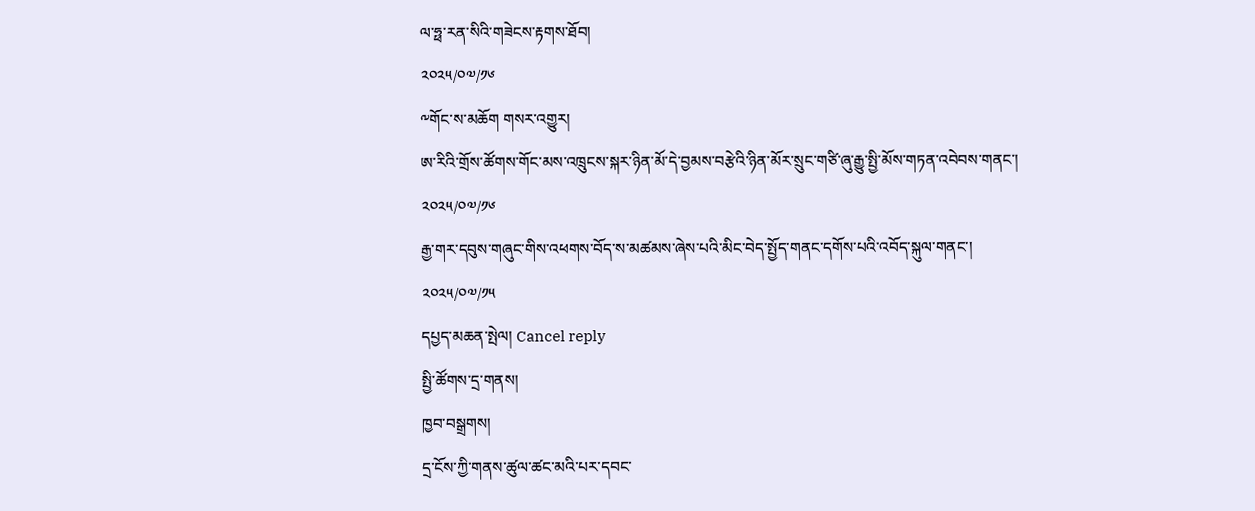ལ་ཧྥ་རན་སིའི་གཟེངས་རྟགས་ཐོབ།
༢༠༢༥/༠༧/༡༦
༸གོང་ས་མཆོག གསར་འགྱུར།
ཨ་རིའི་གྲོས་ཚོགས་གོང་མས་འཁྲུངས་སྐར་ཉིན་མོ་དེ་བྱམས་བརྩེའི་ཉིན་མོར་སྲུང་གཙི་ཞུ་རྒྱུ་སྤྱི་མོས་གཏན་འབེབས་གནང་།
༢༠༢༥/༠༧/༡༦
རྒྱ་གར་དབུས་གཞུང་གིས་འཕགས་བོད་ས་མཚམས་ཞེས་པའི་མིང་བེད་སྤྱོད་གནང་དགོས་པའི་འབོད་སྐུལ་གནང་།
༢༠༢༥/༠༧/༡༥
དཔྱད་མཆན་སྤེལ། Cancel reply
སྤྱི་ཚོགས་དྲ་གནས།
ཁྱབ་བསྒྲགས།
དྲ་ངོས་ཀྱི་གནས་ཚུལ་ཚང་མའི་པར་དབང་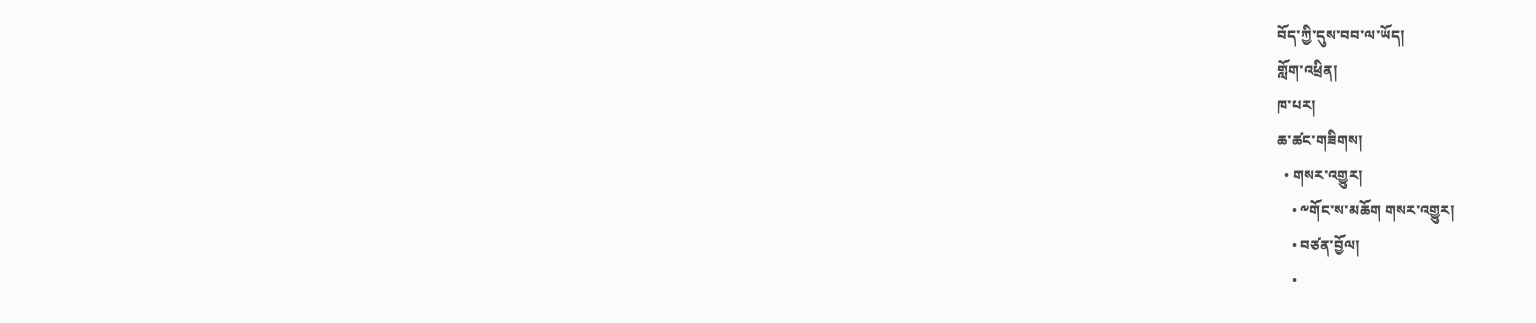བོད་ཀྱི་དུས་བབ་ལ་ཡོད།
གློག་འཕྲིན།
ཁ་པར།
ཆ་ཚང་གཟིགས།
  • གསར་འགྱུར།
    • ༸གོང་ས་མཆོག གསར་འགྱུར།
    • བཙན་བྱོལ།
    •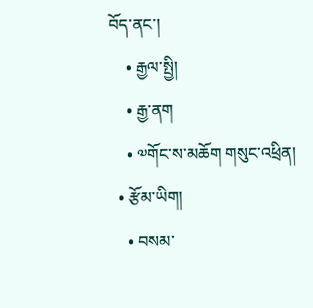བོད་ནང་།
    • རྒྱལ་སྤྱི།
    • རྒྱ་ནག
    • ༧གོང་ས་མཆོག གསུང་འཕྲིན།
  • རྩོམ་ཡིག།
    • བསམ་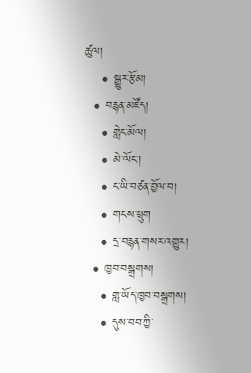ཚུལ།
    • སྒྱུར་རྩོམ།
  • བརྙན་མཛོད།
    • གླེང་མོལ།
    • མེ་ལོང་།
    • ང་ཡི་བཙན་བྱོལ་བ།
    • གངས་ཕྲུག
    • དྲ་བརྙན་གསར་འགྱུར།
  • ཁྱབ་བསྒྲགས།
    • གླ་ཡོད་ཁྱབ་བསྒྲགས།
    • དུས་བབ་ཀྱི་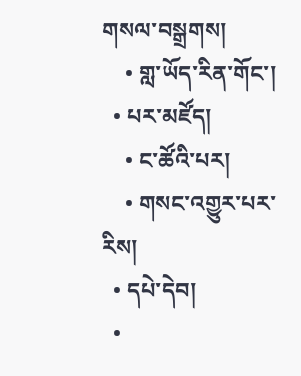གསལ་བསྒྲགས།
    • གླ་ཡོད་རིན་གོང་།
  • པར་མཛོད།
    • ང་ཚོའི་པར།
    • གསང་འགྱུར་པར་རིས།
  • དཔེ་དེབ།
  •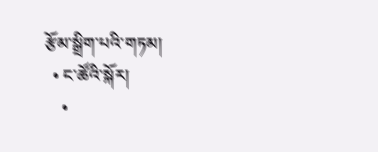རྩོམ་སྒྲིག་པའི་གཏམ།
  • ང་ཚོའི་སྐོར།
    •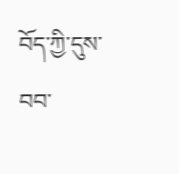བོད་ཀྱི་དུས་བབ་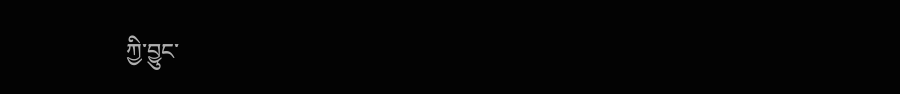ཀྱི་བྱུང་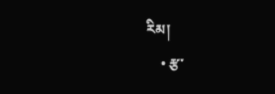རིམ།
    • རྩ་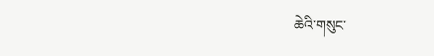ཆེའི་གསུང་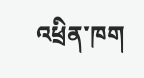འཕྲིན་ཁག